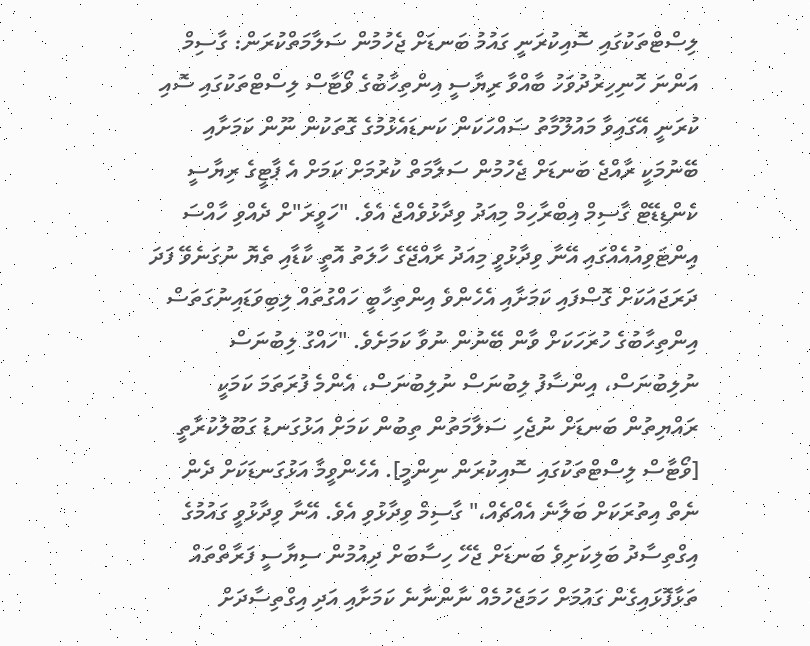ލިސްޓްތަކުގައި ސޮއިކުރަނީ ގައުމު ބަނޑަށް ޖެހުމުން ސަލާމަތްކުރަން: ގާސިމް
އަންނަ ހޮނިހިރުދުވަހު ބާއްވާ ރިޔާސީ އިންތިހާބުގެ ވޯޓާސް ލިސްޓްތަކުގައި ސޮއި ކުރަނީ އޭގައިވާ މައުލޫމާތު ސައްހަކަން ކަނޑައެޅުމުގެ ގޮތަކުން ނޫން ކަމަށާއި ބޭނުމަކީ ރާއްޖެ ބަނޑަށް ޖެހުމުން ސަލާމަތް ކުރުމަށް ކަމަށް އެ ޕާޓީގެ ރިޔާސީ ކެންޑިޑޭޓް ގާސިމް އިބްރާހިމް މިއަދު ވިދާޅުވެއްޖެ އެވެ. "ހަވީރަ"ށް ދެއްވި ހާއްސަ އިންޓަވިއުއެއްގައި އޭނާ ވިދާޅުވީ މިއަދު ރާއްޖޭގެ ހާލަތު އޮތީ ކާޑާއި ތެޔޮ ނުގަނެވޭ ފަދަ ދަރަޖައަކަށް ގޮސްފައި ކަމަށާއި އެހެންވެ އިންތިހާބީ ހައްގުތައް ލިބިވަޑައިނުގަތަސް އިންތިހާބުގެ ހުރަހަކަށް ވާން ބޭނުން ނުވާ ކަމަށެވެ. "ހައްގު ލިބުނަސް ނުލިބުނަސް، އިންސާފު ލިބުނަސް ނުލިބުނަސް، އެންމެ ފުރަތަމަ ކަމަކީ ރައްޔިތުން ބަނޑަށް ނުޖެހި ސަލާމަތުން ތިބުން ކަމަށް އަޅުގަނޑު ގަބޫލުކުރާތީ [ވޯޓާސް ލިސްޓްތަކުގައި ސޮއިކުރަން ނިންމީ]. އެހެންވީމާ އަޅުގަނޑަކަށް ދެން ނެތް އިތުރަކަށް ބަލާނެ އެއްޗެއް،" ގާސިމް ވިދާޅުވި އެވެ. އޭނާ ވިދާޅުވީ ގައުމުގެ އިގްތިސާދު ބަލިކަށިވެ ބަނޑަށް ޖެހޭ ހިސާބަށް ދިއުމުން ސިޔާސީ ފަރާތްތައް ތަޅާފޮޅައިގެން ގައުމަށް ހަމަޖެހުމެއް ނާންނާނެ ކަމަށާއި އަދި އިގްތިސާދަށް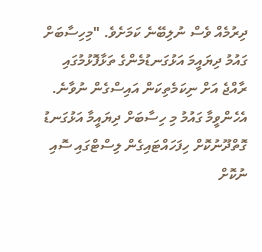ދިރުމެއް ވެސް ނުލިބޭނެ ކަމަށެވެ. "މިހިސާބަށް ގައުމު ދިޔައީމަ އަޅުގަނޑުމެންގެ ތަޅާފޮޅުމުގައި ރާއްޖެ އަށް ނިކަމެތިކަން އައިސްގެން ނުވާނެ. އެހެންވީމާ ގައުމު މި ހިސާބަށް ދިޔައީމާ އަޅުގަނޑު ގޮތްދޫނުކޮށް ހިފަހައްޓައިގެން ލިސްޓްގައި ސޮއި ނުކޮށް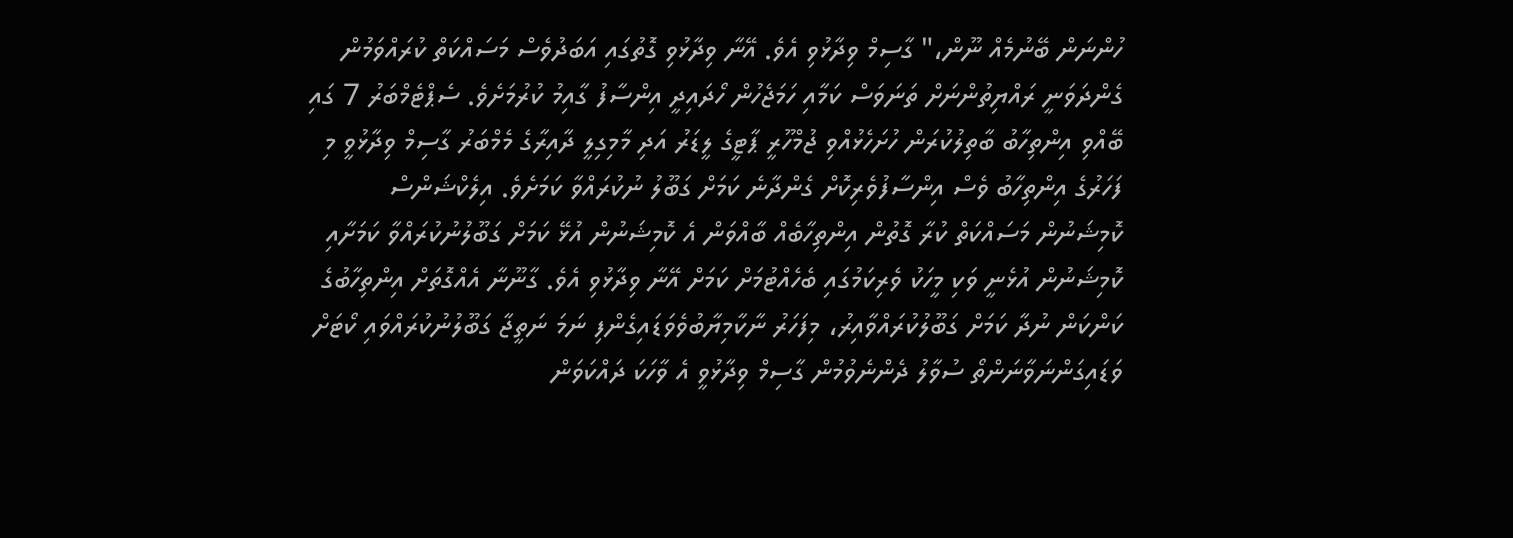ހުންނަން ބޭނުމެއް ނޫން،" ގާސިމް ވިދާޅުވި އެވެ. އޭނާ ވިދާޅުވި ގޮތުގައި އަބަދުވެސް މަސައްކަތް ކުރައްވަމުން ގެންދަވަނީ ރައްޔިތުންނަށް ތަނަވަސް ކަމާއި ހަމަޖެހުން ހޯދައިދީ އިންސާފު ގާއިމު ކުރުމަށެވެ. ސެޕްޓެމްބަރު 7 ގައި ބޭއްވި އިންތިހާބު ބާތިލުކުރަން ހުށަހެޅުއްވި ޖުމްހޫރީ ޕާޓީގެ ލީޑަރު އަދި މާމިގިލީ ދާއިރާގެ މެމްބަރު ގާސިމް ވިދާޅުވީ މި ފަހަރުގެ އިންތިހާބު ވެސް އިންސާފުވެރިކޮށް ގެންދާނެ ކަމަށް ގަބޫލު ނުކުރައްވާ ކަމަށެވެ. އިލެކްޝަންސް ކޮމިޝަނުން މަސައްކަތް ކުރާ ގޮތުން އިންތިހާބެއް ބާއްވަން އެ ކޮމިޝަނުން އުޅޭ ކަމަށް ގަބޫލުނުކުރައްވާ ކަމަށާއި ކޮމިޝަނުން އުޅެނީ ވަކި މީހަކު ވެރިކަމުގައި ބެހެއްޓުމަށް ކަމަށް އޭނާ ވިދާޅުވި އެވެ. ގާނޫނާ އެއްގޮތަށް އިންތިހާބުގެ ކަންކަން ނުދާ ކަމަށް ގަބޫލުކުރައްވާއިރު، މިފަހަރު ނާކާމިޔާބުވެވަޑައިގެންފި ނަމަ ނަތީޖާ ގަބޫލުނުކުރައްވައި ކޯޓަށް ވަޑައިގަންނަވާނަންތޯ ސުވާލު ދެންނެވުމުން ގާސިމް ވިދާޅުވީ އެ ވާހަކަ ދައްކަވަން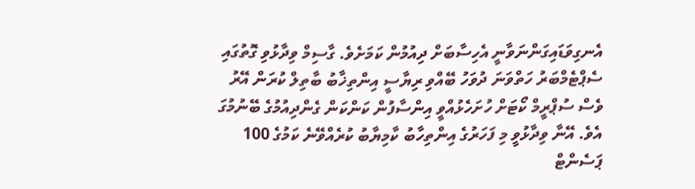އެނގިވަޑައިގަންނަވާނީ އެހިސާބަށް ދިއުމުން ކަމަށެވެ. ގާސިމް ވިދާޅުވި ގޮތުގައި ސެޕްޓެމްބަރު ހަތްވަނަ ދުވަހު ބޭއްވި ރިޔާސީ އިންތިޚާބު ބާތިލް ކުރަން އޭރު ވެސް ސުޕްރީމް ކޯޓަށް ހުށަހެޅުއްވީ އިންސާފުން ކަންކަން ގެންދިއުމުގެ ބޭނުމުގަ އެވެ. އޭނާ ވިދާޅުވީ މި ފަހަރުގެ އިންތިހާބު ކާމިޔާބު ކުރެއްވޭނެ ކަމުގެ 100 ޕަސެންޓް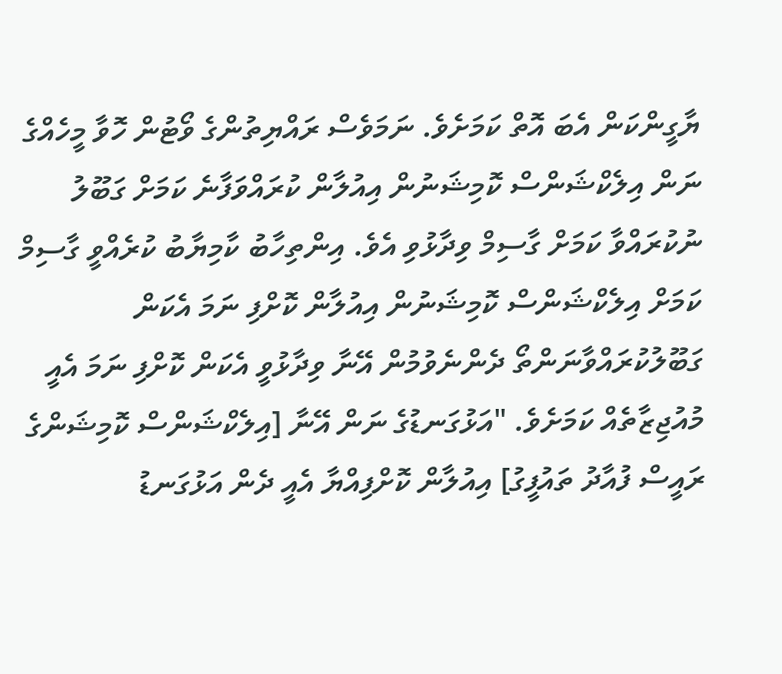ޔާގީންކަން އެބަ އޮތް ކަމަށެވެ. ނަމަވެސް ރައްޔިތުންގެ ވޯޓުން ހޮވާ މީހެއްގެ ނަން އިލެކްޝަންސް ކޮމިޝަނުން އިއުލާން ކުރައްވަފާނެ ކަމަށް ގަބޫލު ނުކުރައްވާ ކަމަށް ގާސިމް ވިދާޅުވި އެވެ. އިންތިހާބު ކާމިޔާބު ކުރެއްވީ ގާސިމް ކަމަށް އިލެކްޝަންސް ކޮމިޝަނުން އިއުލާން ކޮށްފި ނަމަ އެކަން ގަބޫލުކުރައްވާނަންތޯ ދެންނެވުމުން އޭނާ ވިދާޅުވީ އެކަން ކޮށްފި ނަމަ އެއީ މުއުޖިޒާތެއް ކަމަށެވެ. "އަޅުގަނޑުގެ ނަން އޭނާ [އިލެކްޝަންސް ކޮމިޝަންގެ ރައީސް ފުއާދު ތައުފީގު] އިއުލާން ކޮށްފިއްޔާ އެއީ ދެން އަޅުގަނޑު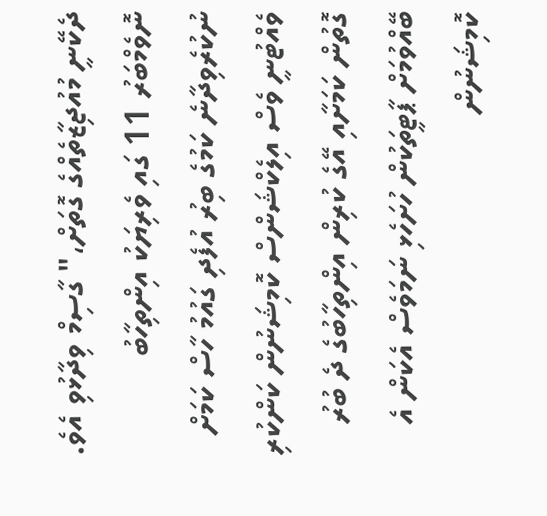ދެކޭނީ މުއުޖިޒާތެއްގެ ގޮތަށް،" ގާސިމް ވިދާޅުވި އެވެ. ނޮވެމްބަރު 11 ގައި ވެރިޔަކު އިންތިހާބު ނުކުރެވިދާނެ ކަމުގެ ބިރު އުފެދި ގައުމު ހާސް ކަމަށް ވެއްޓުނީ ވެސް އިލެކްޝަންސް ކޮމިޝަނުން ކަންކުރި ގޮތުން ކަމަށާއި އޭގެ ކުރިން އިންތިހާބުގެ ދެ ބުރު ބޭއްވުމަށް ޕާޓީތަކުން ހުށަހެޅި ނަމަވެސް އެކަން އެ ކޮމިޝަނުން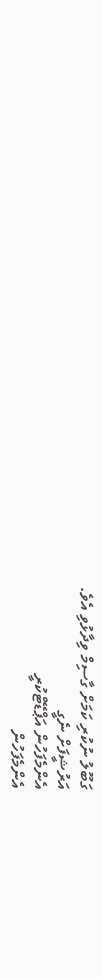ގަބޫލު ނުކުރި ކަމަށް ގާސިމް ވިދާޅުވި އެވެ.
އަރުޝީފަށް ނެގީ
އެންމެފަހުން އަޕްޑޭޓްކުރީ
އެންމެފަހުން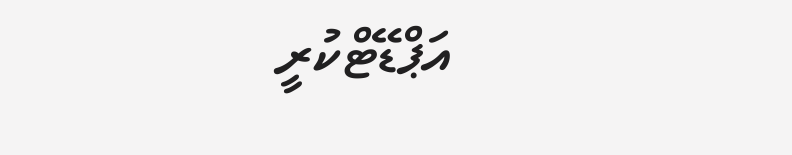އަޕްޑޭޓްކުރީ